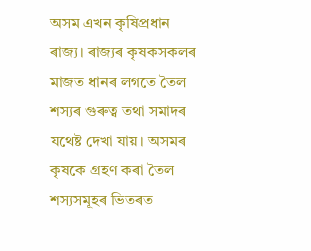অসম এখন কৃষিপ্ৰধান ৰাজ্য। ৰাজ্যৰ কৃষকসকলৰ মাজত ধানৰ লগতে তৈল শস্যৰ গুৰুত্ব তথা সমাদৰ যথেষ্ট দেখা যায়। অসমৰ কৃষকে গ্ৰহণ কৰা তৈল শস্যসমূহৰ ভিতৰত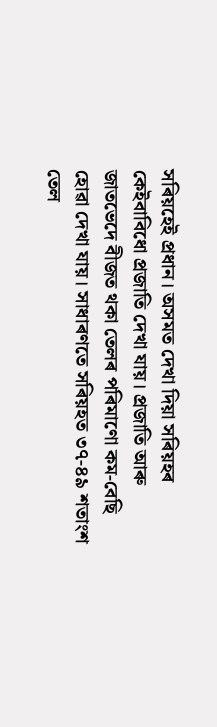সৰিয়হেই প্ৰধান। অসমত দেখা দিয়া সৰিয়হৰ কেইবাবিধো প্ৰজাতি দেখা যায়। প্ৰজাতি আৰু জাতভেদে বীজত থকা তেলৰ পৰিমাণো কম-বেছি হোৱা দেখা যায়। সাধাৰণতে সৰিয়হত ৩৭-৪৯ শতাংশ তেল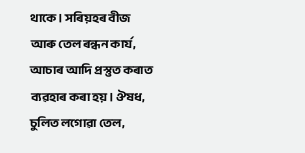থাকে। সৰিয়হৰ বীজ আৰু তেল ৰন্ধন কাৰ্য, আচাৰ আদি প্ৰস্তুত কৰাত ব্যৱহাৰ কৰা হয়। ঔষধ, চুলিত লগোৱা তেল,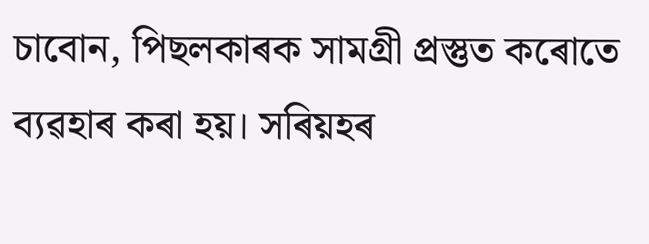চাবোন, পিছলকাৰক সামগ্ৰী প্ৰস্তুত কৰোতে ব্যৱহাৰ কৰা হয়। সৰিয়হৰ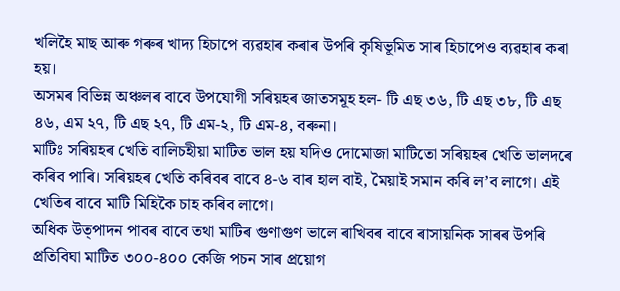খলিহৈ মাছ আৰু গৰুৰ খাদ্য হিচাপে ব্যৱহাৰ কৰাৰ উপৰি কৃষিভূমিত সাৰ হিচাপেও ব্যৱহাৰ কৰা হয়।
অসমৰ বিভিন্ন অঞ্চলৰ বাবে উপযোগী সৰিয়হৰ জাতসমূহ হল- টি এছ ৩৬, টি এছ ৩৮, টি এছ ৪৬, এম ২৭, টি এছ ২৭, টি এম-২, টি এম-৪, বৰুনা।
মাটিঃ সৰিয়হৰ খেতি বালিচহীয়া মাটিত ভাল হয় যদিও দোমোজা মাটিতো সৰিয়হৰ খেতি ভালদৰে কৰিব পাৰি। সৰিয়হৰ খেতি কৰিবৰ বাবে ৪-৬ বাৰ হাল বাই, মৈয়াই সমান কৰি ল’ব লাগে। এই খেতিৰ বাবে মাটি মিহিকৈ চাহ কৰিব লাগে।
অধিক উত্পাদন পাবৰ বাবে তথা মাটিৰ গুণাগুণ ভালে ৰাখিবৰ বাবে ৰাসায়নিক সাৰৰ উপৰি প্ৰতিবিঘা মাটিত ৩০০-৪০০ কেজি পচন সাৰ প্ৰয়োগ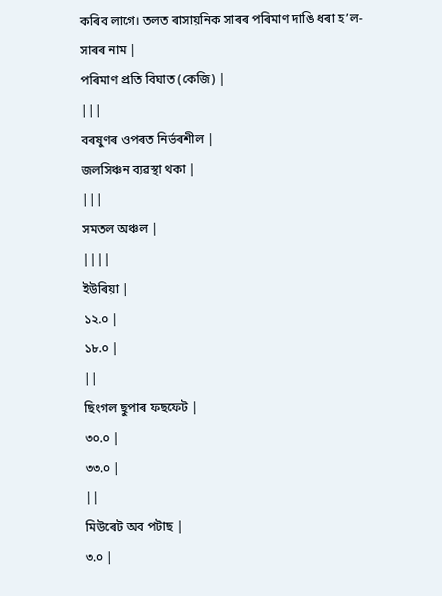কৰিব লাগে। তলত ৰাসায়নিক সাৰৰ পৰিমাণ দাঙি ধৰা হ’ল-
সাৰৰ নাম |
পৰিমাণ প্ৰতি বিঘাত (কেজি) |
|||
বৰষুণৰ ওপৰত নিৰ্ভৰশীল |
জলসিঞ্চন ব্যৱস্থা থকা |
|||
সমতল অঞ্চল |
||||
ইউৰিয়া |
১২.০ |
১৮.০ |
||
ছিংগল ছুপাৰ ফছফেট |
৩০.০ |
৩৩.০ |
||
মিউৰেট অব পটাছ |
৩.০ |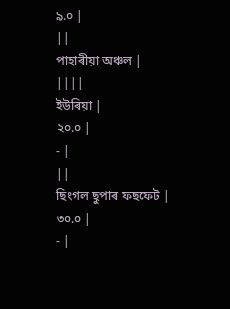৯.০ |
||
পাহাৰীয়া অঞ্চল |
||||
ইউৰিয়া |
২০.০ |
- |
||
ছিংগল ছুপাৰ ফছফেট |
৩০.০ |
- |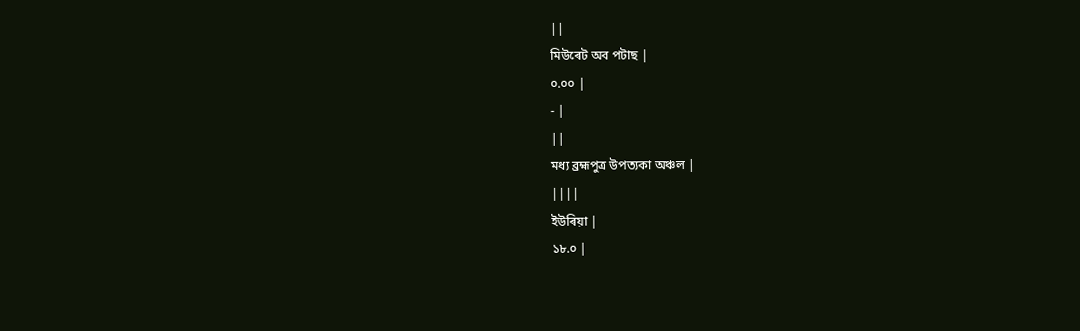||
মিউৰেট অব পটাছ |
০.০০ |
- |
||
মধ্য ব্ৰহ্মপুত্ৰ উপত্যকা অঞ্চল |
||||
ইউৰিয়া |
১৮.০ |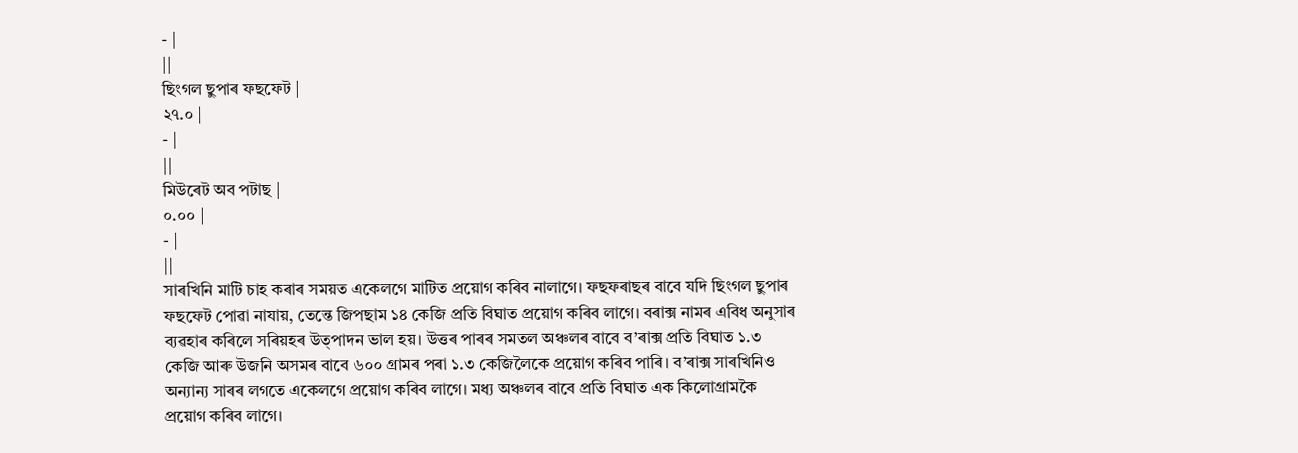- |
||
ছিংগল ছুপাৰ ফছফেট |
২৭.০ |
- |
||
মিউৰেট অব পটাছ |
০.০০ |
- |
||
সাৰখিনি মাটি চাহ কৰাৰ সময়ত একেলগে মাটিত প্ৰয়োগ কৰিব নালাগে। ফছফৰাছৰ বাবে যদি ছিংগল ছুপাৰ ফছফেট পোৱা নাযায়, তেন্তে জিপছাম ১৪ কেজি প্ৰতি বিঘাত প্ৰয়োগ কৰিব লাগে। বৰাক্স নামৰ এবিধ অনুসাৰ ব্যৱহাৰ কৰিলে সৰিয়হৰ উত্পাদন ভাল হয়। উত্তৰ পাৰৰ সমতল অঞ্চলৰ বাবে ব’ৰাক্স প্ৰতি বিঘাত ১.৩ কেজি আৰু উজনি অসমৰ বাবে ৬০০ গ্ৰামৰ পৰা ১.৩ কেজিলৈকে প্ৰয়োগ কৰিব পাৰি। ব’ৰাক্স সাৰখিনিও অন্যান্য সাৰৰ লগতে একেলগে প্ৰয়োগ কৰিব লাগে। মধ্য অঞ্চলৰ বাবে প্ৰতি বিঘাত এক কিলোগ্ৰামকৈ প্ৰয়োগ কৰিব লাগে।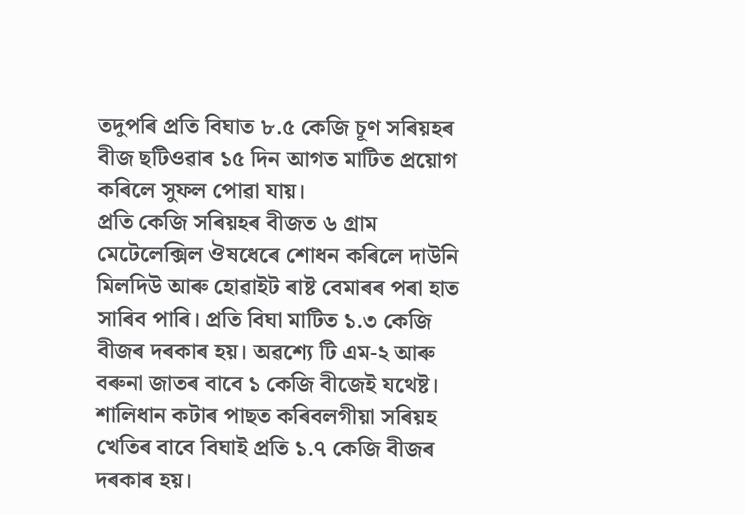তদুপৰি প্ৰতি বিঘাত ৮.৫ কেজি চূণ সৰিয়হৰ বীজ ছটিওৱাৰ ১৫ দিন আগত মাটিত প্ৰয়োগ কৰিলে সুফল পোৱা যায়।
প্ৰতি কেজি সৰিয়হৰ বীজত ৬ গ্ৰাম মেটেলেক্সিল ঔষধেৰে শোধন কৰিলে দাউনি মিলদিউ আৰু হোৱাইট ৰাষ্ট বেমাৰৰ পৰা হাত সাৰিব পাৰি। প্ৰতি বিঘা মাটিত ১.৩ কেজি বীজৰ দৰকাৰ হয়। অৱশ্যে টি এম-২ আৰু বৰুনা জাতৰ বাবে ১ কেজি বীজেই যথেষ্ট। শালিধান কটাৰ পাছত কৰিবলগীয়া সৰিয়হ খেতিৰ বাবে বিঘাই প্ৰতি ১.৭ কেজি বীজৰ দৰকাৰ হয়।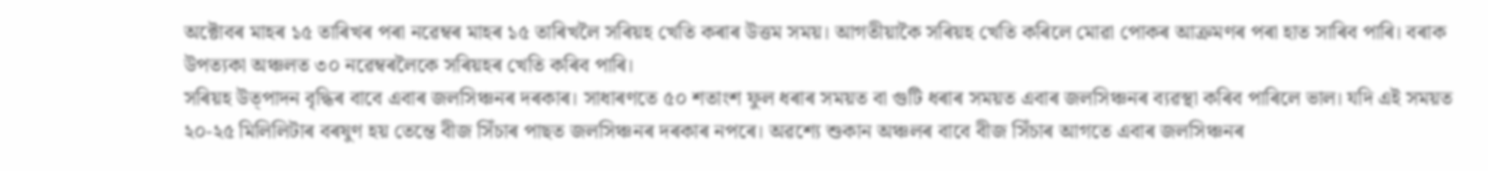অক্টোবৰ মাহৰ ১৫ তাৰিখৰ পৰা নৱেম্বৰ মাহৰ ১৫ তাৰিখলৈ সৰিয়হ খেতি কৰাৰ উত্তম সময়। আগতীয়াকৈ সৰিয়হ খেতি কৰিলে মোৱা পোকৰ আক্ৰমণৰ পৰা হাত সাৰিব পাৰি। বৰাক উপত্যকা অঞ্চলত ৩০ নৱেম্বৰলৈকে সৰিয়হৰ খেতি কৰিব পাৰি।
সৰিয়হ উত্পাদন বৃদ্ধিৰ বাবে এবাৰ জলসিঞ্চনৰ দৰকাৰ। সাধাৰণতে ৫০ শতাংশ ফুল ধৰাৰ সময়ত বা গুটি ধৰাৰ সময়ত এবাৰ জলসিঞ্চনৰ ব্যৱস্থা কৰিব পাৰিলে ভাল। যদি এই সময়ত ২০-২৫ মিলিলিটাৰ বৰষুণ হয় তেন্তে বীজ সিঁচাৰ পাছত জলসিঞ্চনৰ দৰকাৰ নপৰে। অৱশ্যে শুকান অঞ্চলৰ বাবে বীজ সিঁচাৰ আগতে এবাৰ জলসিঞ্চনৰ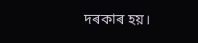দৰকাৰ হয়।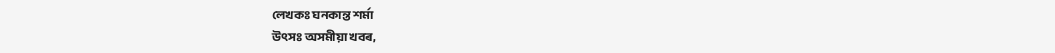লেখকঃ ঘনকান্ত শৰ্মা
উৎসঃ অসমীয়া খবৰ,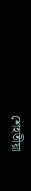শেহতীয়া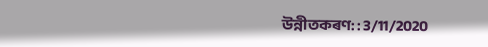উন্নীতকৰণ: : 3/11/2020